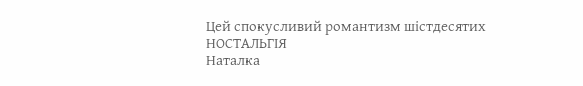Цей спокусливий романтизм шістдесятих
НОСТАЛЬГІЯ
Наталка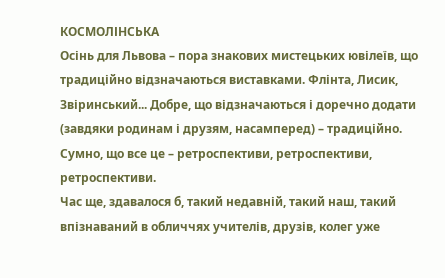КОСМОЛІНСЬКА
Осінь для Львова – пора знакових мистецьких ювілеїв, що традиційно відзначаються виставками. Флінта, Лисик, Звіринський... Добре, що відзначаються і доречно додати (завдяки родинам і друзям, насамперед) – традиційно. Сумно, що все це – ретроспективи, ретроспективи, ретроспективи.
Час ще, здавалося б, такий недавній, такий наш, такий впізнаваний в обличчях учителів, друзів, колег уже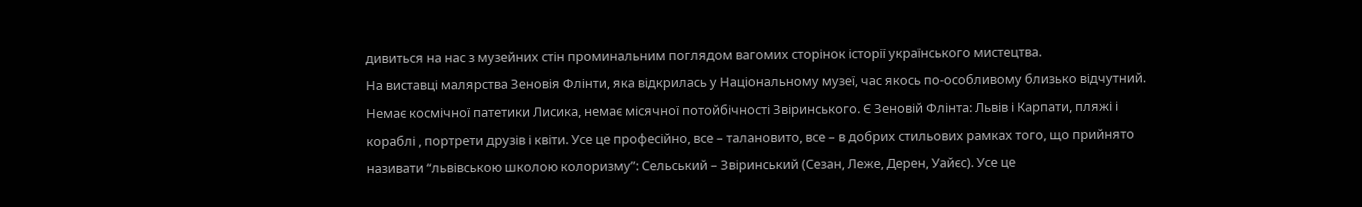дивиться на нас з музейних стін проминальним поглядом вагомих сторінок історії українського мистецтва.
На виставці малярства Зеновія Флінти, яка відкрилась у Національному музеї, час якось по-особливому близько відчутний. Немає космічної патетики Лисика, немає місячної потойбічності Звіринського. Є Зеновій Флінта: Львів і Карпати, пляжі і кораблі , портрети друзів і квіти. Усе це професійно, все – талановито, все – в добрих стильових рамках того, що прийнято називати “львівською школою колоризму”: Сельський – Звіринський (Сезан, Леже, Дерен, Уайєс). Усе це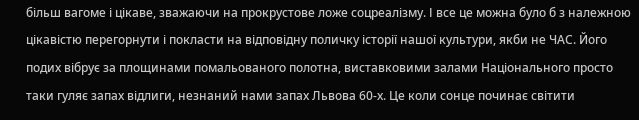більш вагоме і цікаве, зважаючи на прокрустове ложе соцреалізму. І все це можна було б з належною цікавістю перегорнути і покласти на відповідну поличку історії нашої культури, якби не ЧАС. Його подих вібрує за площинами помальованого полотна, виставковими залами Національного просто таки гуляє запах відлиги, незнаний нами запах Львова 60-х. Це коли сонце починає світити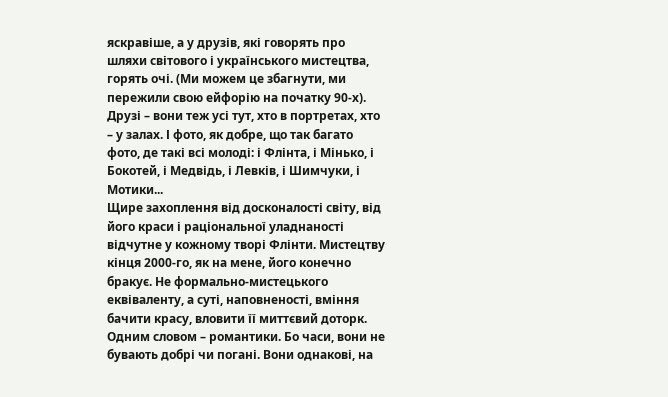яскравіше, а у друзів, які говорять про шляхи світового і українського мистецтва, горять очі. (Ми можем це збагнути, ми пережили свою ейфорію на початку 90-х). Друзі – вони теж усі тут, хто в портретах, хто – у залах. І фото, як добре, що так багато фото, де такі всі молоді: і Флінта, і Мінько, і Бокотей, і Медвідь, і Левків, і Шимчуки, і Мотики...
Щире захоплення від досконалості світу, від його краси і раціональної уладнаності відчутне у кожному творі Флінти. Мистецтву кінця 2000-го, як на мене, його конечно бракує. Не формально-мистецького еквіваленту, а суті, наповненості, вміння бачити красу, вловити її миттєвий доторк. Одним словом – романтики. Бо часи, вони не бувають добрі чи погані. Вони однакові, на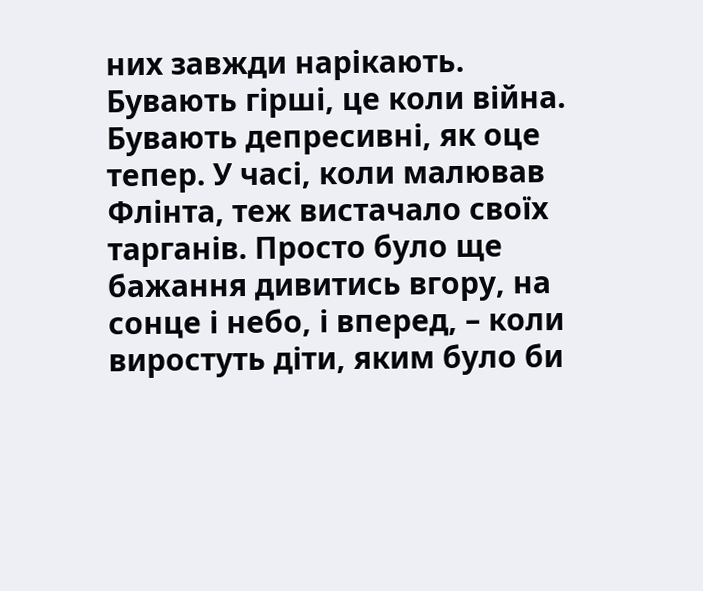них завжди нарікають. Бувають гірші, це коли війна. Бувають депресивні, як оце тепер. У часі, коли малював Флінта, теж вистачало своїх тарганів. Просто було ще бажання дивитись вгору, на сонце і небо, і вперед, – коли виростуть діти, яким було би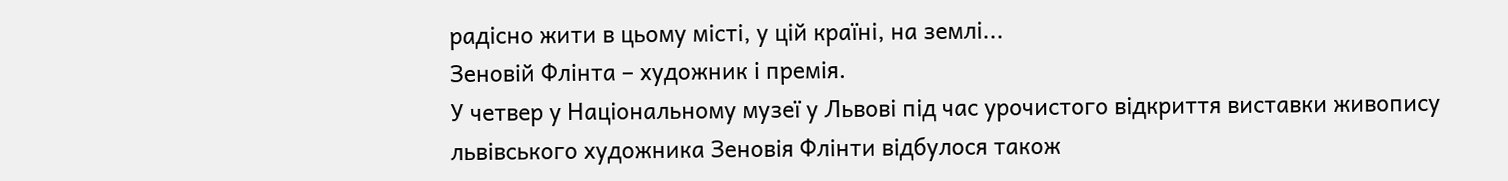радісно жити в цьому місті, у цій країні, на землі...
Зеновій Флінта – художник і премія.
У четвер у Національному музеї у Львові під час урочистого відкриття виставки живопису львівського художника Зеновія Флінти відбулося також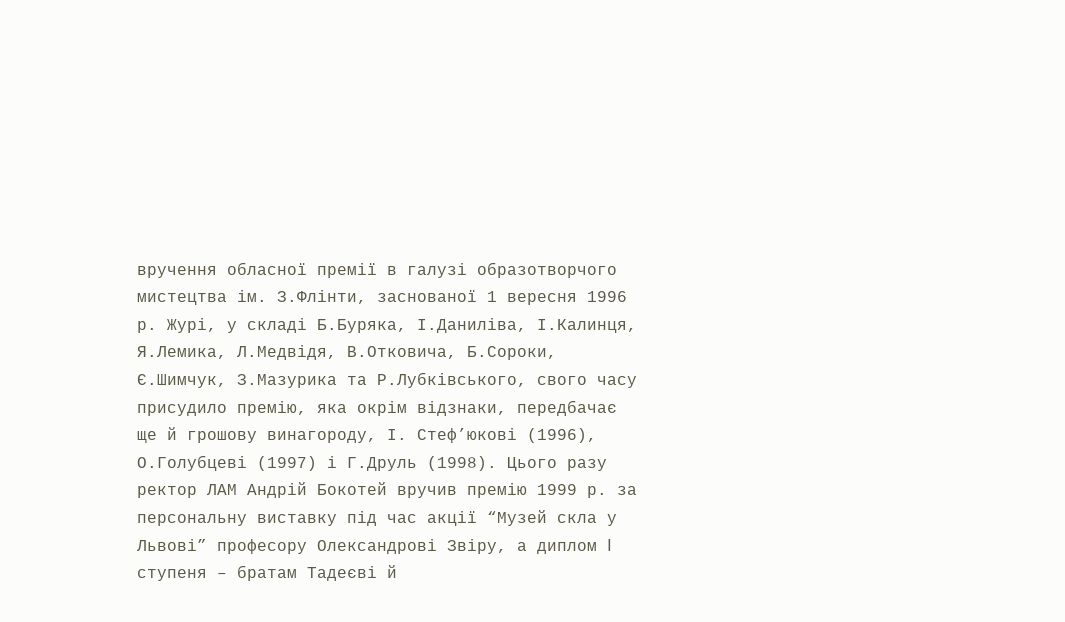вручення обласної премії в галузі образотворчого мистецтва ім. З.Флінти, заснованої 1 вересня 1996 р. Журі, у складі Б.Буряка, І.Даниліва, І.Калинця, Я.Лемика, Л.Медвідя, В.Отковича, Б.Сороки, Є.Шимчук, З.Мазурика та Р.Лубківського, свого часу присудило премію, яка окрім відзнаки, передбачає ще й грошову винагороду, І. Стеф’юкові (1996), О.Голубцеві (1997) і Г.Друль (1998). Цього разу ректор ЛАМ Андрій Бокотей вручив премію 1999 р. за персональну виставку під час акції “Музей скла у Львові” професору Олександрові Звіру, а диплом I ступеня – братам Тадеєві й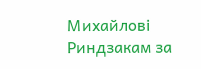Михайлові Риндзакам за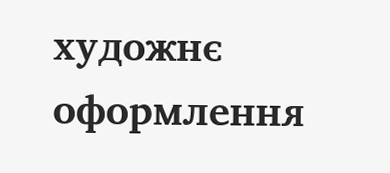художнє оформлення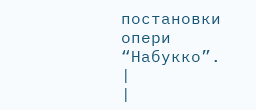постановки опери “Набукко”.
|
|